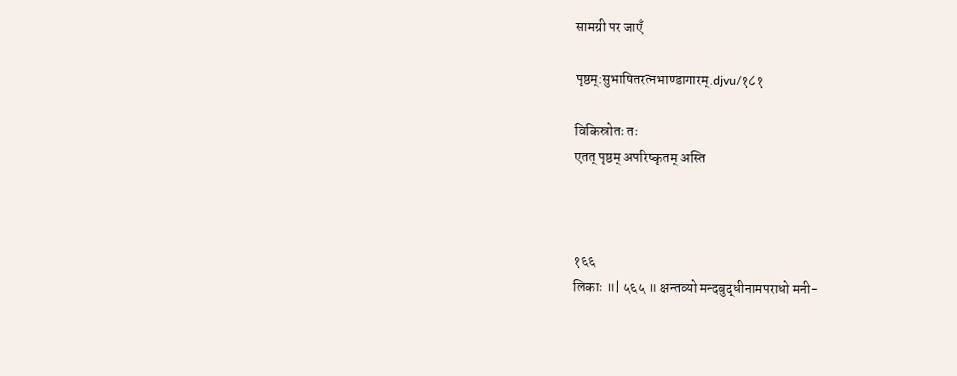सामग्री पर जाएँ

पृष्ठम्:सुभाषितरत्नभाण्डागारम्.djvu/१८१

विकिस्रोतः तः
एतत् पृष्ठम् अपरिष्कृतम् अस्ति



१६६
लिकाः ॥| ५६५ ॥ क्षन्तव्यो मन्दबुद्धीनामपराधो मनी-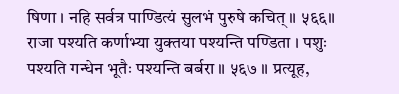षिणा । नहि सर्वत्र पाण्डित्यं सुलभं पुरुषे कचित् ॥ ५६६॥
राजा पश्यति कर्णाभ्या युक्तया पश्यन्ति पण्डिता । पशुः
पश्यति गन्धेन भूतैः पश्यन्ति बर्बरा ॥ ५६७ ॥ प्रत्यूह,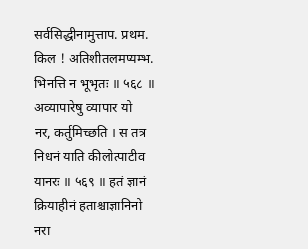सर्वसिद्धीनामुत्ताप. प्रथम. किल ! अतिशीतलमप्यम्भ.
भिनत्ति न भूभृतः ॥ ५६८ ॥ अव्यापारेषु व्यापार यो
नर, कर्तुमिच्छति । स तत्र निधनं याति कीलोत्पाटीव
यानरः ॥ ५६९ ॥ हतं ज्ञानं क्रियाहीनं हताश्चाज्ञानिनो
नरा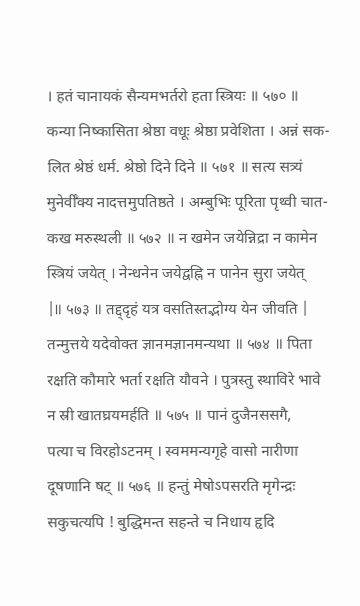। हतं चानायकं सैन्यमभर्तरो हता स्त्रियः ॥ ५७० ॥
कन्या निष्कासिता श्रेष्ठा वधूः श्रेष्ठा प्रवेशिता । अन्नं सक-
लित श्रेष्ठं धर्म. श्रेष्ठो दिने दिने ॥ ५७१ ॥ सत्य सत्र्यं
मुनेर्वीँक्य नादत्तमुपतिष्ठते । अम्बुभिः पूरिता पृथ्वी चात-
कख मरुस्थली ॥ ५७२ ॥ न खमेन जयेन्निद्रा न कामेन
स्त्रियं जयेत् । नेन्धनेन जयेद्वह्नि न पानेन सुरा जयेत्
|॥ ५७३ ॥ तद्द्दृहं यत्र वसतिस्तद्भोग्य येन जीवति |
तन्मुत्तये यदेवोक्त ज्ञानमज्ञानमन्यथा ॥ ५७४ ॥ पिता
रक्षति कौमारे भर्ता रक्षति यौवने । पुत्रस्तु स्थाविरे भावे
न स्री खातघ्रयमर्हति ॥ ५७५ ॥ पानं दुजैनससगै,
पत्या च विरहोऽटनम् । स्वममन्यगृहे वासो नारीणा
दूषणानि षट् ॥ ५७६ ॥ हन्तुं मेषोऽपसरति मृगेन्द्रः
सकुचत्यपि ! बुद्धिमन्त सहन्ते च निधाय हृदि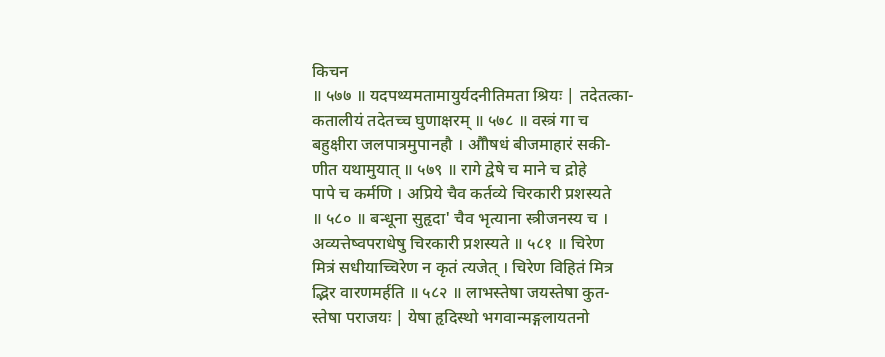किचन
॥ ५७७ ॥ यदपथ्यमतामायुर्यदनीतिमता श्रियः | तदेतत्का-
कतालीयं तदेतच्च घुणाक्षरम् ॥ ५७८ ॥ वस्त्रं गा च
बहुक्षीरा जलपात्रमुपानहौ । औौषधं बीजमाहारं सकी-
णीत यथामुयात् ॥ ५७९ ॥ रागे द्वेषे च माने च द्रोहे
पापे च कर्मणि । अप्रिये चैव कर्तव्ये चिरकारी प्रशस्यते
॥ ५८० ॥ बन्धूना सुहृदा' चैव भृत्याना स्त्रीजनस्य च ।
अव्यत्तेष्वपराधेषु चिरकारी प्रशस्यते ॥ ५८१ ॥ चिरेण
मित्रं सधीयाच्चिरेण न कृतं त्यजेत् । चिरेण विहितं मित्र
द्भिर वारणमर्हति ॥ ५८२ ॥ लाभस्तेषा जयस्तेषा कुत-
स्तेषा पराजयः | येषा हृदिस्थो भगवान्मङ्गलायतनो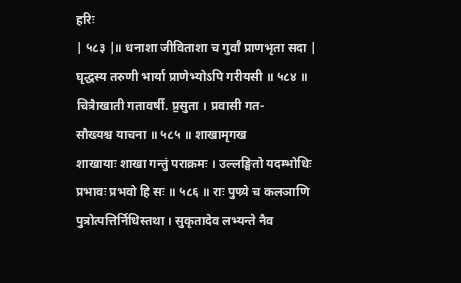हरिः
| ५८३ |॥ धनाशा जीविताशा च गुर्वाँ प्राणभृता सदा |
घृद्धस्य तरुणी भार्या प्राणेभ्योऽपि गरीयसी ॥ ५८४ ॥
चित्रैाखाती गतावर्षी. प्र॒सुता । प्रवासी गत-
सौख्यश्च याचना ॥ ५८५ ॥ शाखामृगख
शाखायाः शाखा गन्तुं पराक्रमः । उल्लङ्घितो यदम्भोधिः
प्रभावः प्रभवो हि सः ॥ ५८६ ॥ राः पुण्र्ये च कलञाणि
पुत्रोत्पत्तिर्निधिस्तथा । सुकृतादेव लभ्यन्ते नैव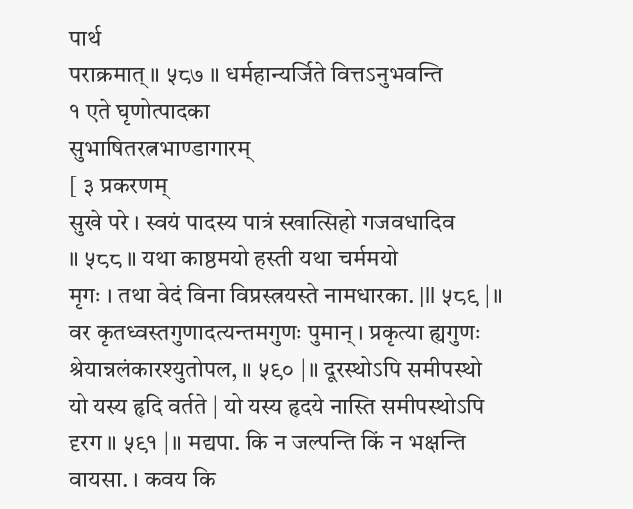पार्थ
पराक्रमात् ॥ ५८७ ॥ धर्महान्यर्जिते वित्तऽनुभवन्ति
१ एते घृणोत्पादका
सुभाषितरत्नभाण्डागारम्
[ ३ प्रकरणम्
सुखे परे । स्वयं पादस्य पात्रं स्खात्सिहो गजवधादिव
॥ ५८८ ॥ यथा काष्ठमयो हस्ती यथा चर्ममयो
मृगः । तथा वेदं विना विप्रस्त्रयस्ते नामधारका. |ll ५८९ |॥
वर कृतध्वस्तगुणादत्यन्तमगुणः पुमान् । प्रकृत्या ह्यगुणः
श्रेयान्नलंकारश्युतोपल, ॥ ५९० |॥ दूरस्थोऽपि समीपस्थो
यो यस्य हृदि वर्तते | यो यस्य हृदये नास्ति समीपस्थोऽपि
दृरग ॥ ५९१ |॥ मद्यपा. कि न जल्पन्ति किं न भक्षन्ति
वायसा. । कवय कि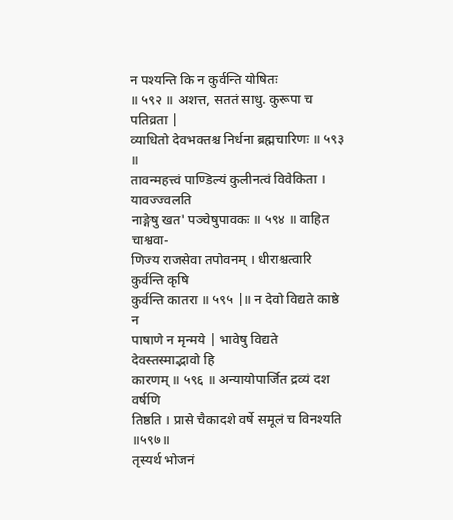न पश्यन्ति कि न कुर्वन्ति योषितः
॥ ५९२ ॥ अशत्त, सततं साधु. कुरूपा च पतिव्रता |
व्याधितो देवभक्तश्च निर्धना ब्रह्मचारिणः ॥ ५९३ ॥
तावन्महत्त्वं पाण्डिल्यं कुलीनत्वं विवेकिता । यावज्ज्वलति
नाङ्गेषु खत' पञ्चेषुपावकः ॥ ५९४ ॥ वाहित चाश्ववा-
णिज्य राजसेवा तपोवनम् । धीराश्चत्वारि कुर्वन्ति कृषि
कुर्वन्ति कातरा ॥ ५९५ |॥ न देवो विद्यते काष्ठे न
पाषाणे न मृन्मये | भावेषु विद्यते देवस्तस्माद्भावो हि
कारणम् ॥ ५९६ ॥ अन्यायोपार्जित द्रव्यं दश वर्षणि
तिष्ठति । प्रासे चैकादशे वर्षे समूलं च विनश्यति ॥५९७॥
तृस्यर्थ भोजनं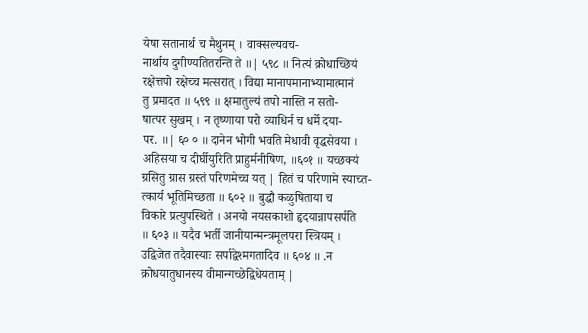येषा सतानार्थ च मैथुनम् । वाक्सल्यवच-
नार्थाय दुगीण्यतितरन्ति ते ॥| ५९८ ॥ नित्यं क्रोधाच्छियं
रक्षेत्तपो रक्षेच्च मत्सरात् । विद्या मानापमानाभ्यामात्मानं
तु प्रमादत ॥ ५९९ ॥ क्षमातुल्यं तपो नास्ति न सतो-
षात्पर सुखम् । न तृष्णाया परो व्याधिर्न च धर्मे दया-
पर. ॥| ६० ० ॥ दानेन भोगी भवति मेधावी वृद्धसेवया ।
अहिसया च दीर्घीयुरिति प्राहुर्मनीषिण, ॥६०१ ॥ यच्छक्यं
ग्रसितु ग्रास ग्रस्तं परिणमेच्च यत् | हितं च परिणामे स्याच्त-
त्कार्य भूतिमिच्छता ॥ ६०२ ॥ बुद्धौ कळुषिताया च
विकारे प्रत्युपस्थिते । अनयो नयसकाशो हृदयान्नापसर्पति
॥ ६०३ ॥ यदैव भर्ती जानीयान्मन्त्रमूलपरा स्त्रियम् ।
उद्विजेत तदैवास्याः सर्पाद्वेश्मगतादिव ॥ ६०४ ॥ .न
क्रोधयातुधानस्य वीमान्गच्छेद्विधेयताम् |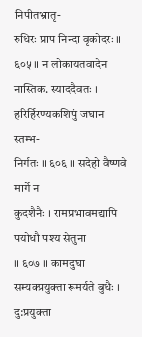निपीतभ्रातृ-
रुधिरः प्राप निन्दा वृकोदरः ॥ ६०५ ॥ न लोकायतवादेन
नास्तिक. स्याददैवतः । हरिर्हिरण्यकशिपुं जघान स्तम्भ-
निर्गतः ॥ ६०६ ॥ सदेहो वैष्णवे मार्गे न
कुदशैनैः । रामप्रभावमद्यापि पयोधौ पश्य सेतुना
॥ ६०७ ॥ कामदुघा सम्यक्प्रयुक्ता रूमर्यते बुधैः ।
दु:प्रयुक्ता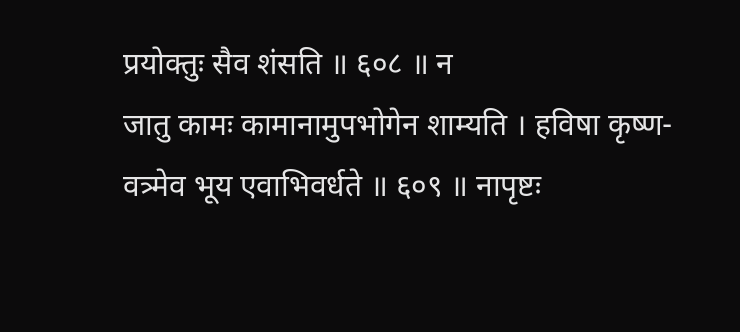प्रयोक्तुः सैव शंसति ॥ ६०८ ॥ न
जातु कामः कामानामुपभोगेन शाम्यति । हविषा कृष्ण-
वत्र्मेव भूय एवाभिवर्धते ॥ ६०९ ॥ नापृष्टः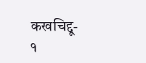कखचिद्दू-
१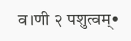व।णी २ पशुत्वम्•